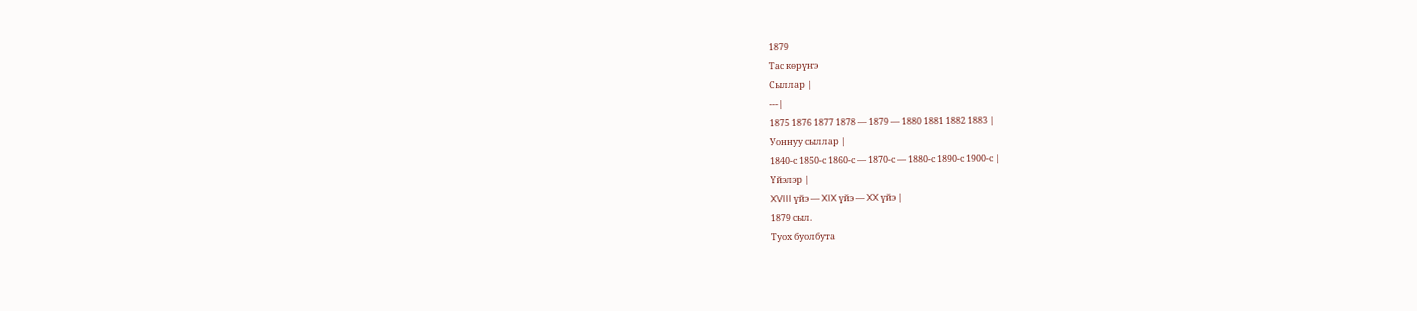1879
Тас көрүҥэ
Сыллар |
---|
1875 1876 1877 1878 — 1879 — 1880 1881 1882 1883 |
Уоннуу сыллар |
1840-с 1850-с 1860-с — 1870-с — 1880-с 1890-с 1900-с |
Үйэлэр |
XVIII үйэ — XIX үйэ — XX үйэ |
1879 сыл.
Туох буолбута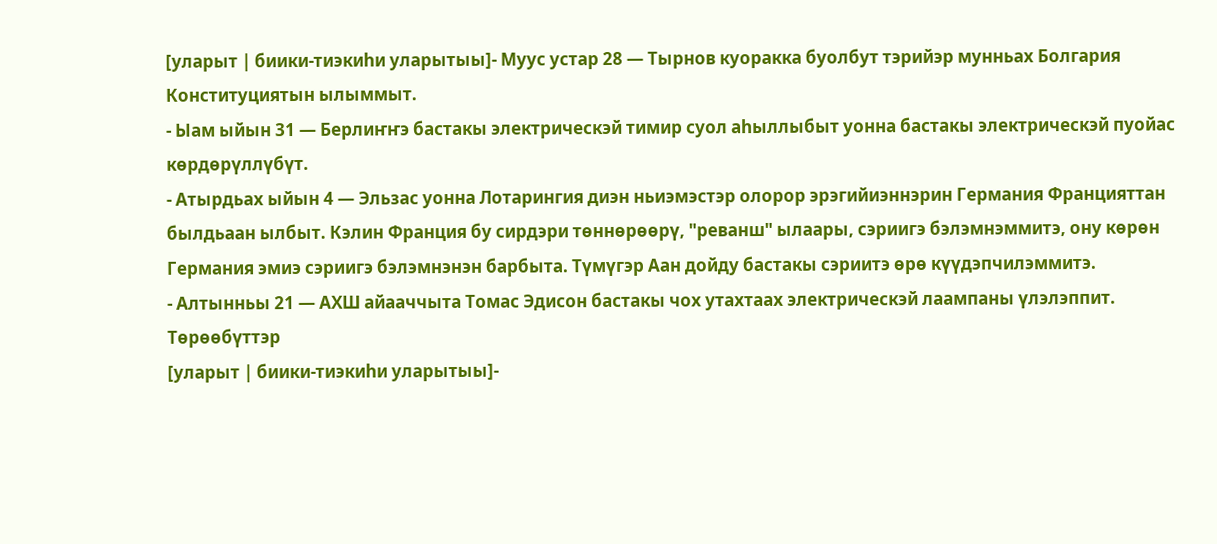[уларыт | биики-тиэкиһи уларытыы]- Муус устар 28 — Тырнов куоракка буолбут тэрийэр мунньах Болгария Конституциятын ылыммыт.
- Ыам ыйын 31 — Берлиҥҥэ бастакы электрическэй тимир суол аһыллыбыт уонна бастакы электрическэй пуойас көрдөрүллүбүт.
- Атырдьах ыйын 4 — Эльзас уонна Лотарингия диэн ньиэмэстэр олорор эрэгийиэннэрин Германия Францияттан былдьаан ылбыт. Кэлин Франция бу сирдэри төннөрөөрү, "реванш" ылаары, сэриигэ бэлэмнэммитэ, ону көрөн Германия эмиэ сэриигэ бэлэмнэнэн барбыта. Түмүгэр Аан дойду бастакы сэриитэ өрө күүдэпчилэммитэ.
- Алтынньы 21 — АХШ айааччыта Томас Эдисон бастакы чох утахтаах электрическэй лаампаны үлэлэппит.
Төрөөбүттэр
[уларыт | биики-тиэкиһи уларытыы]-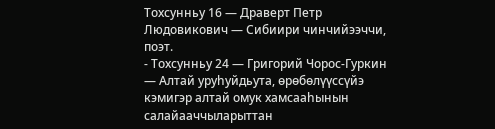Тохсунньу 16 — Драверт Петр Людовикович — Сибиири чинчийээччи, поэт.
- Тохсунньу 24 — Григорий Чорос-Гуркин — Алтай уруһуйдьута, өрөбөлүүссүйэ кэмигэр алтай омук хамсааһынын салайааччыларыттан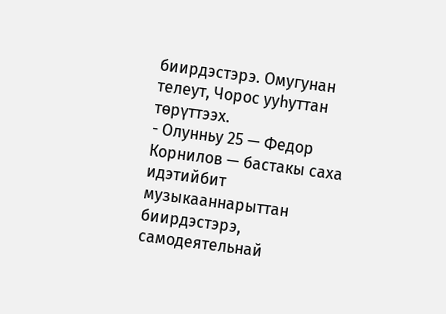биирдэстэрэ. Омугунан телеут, Чорос ууһуттан төрүттээх.
- Олунньу 25 — Федор Корнилов — бастакы саха идэтийбит музыкааннарыттан биирдэстэрэ, самодеятельнай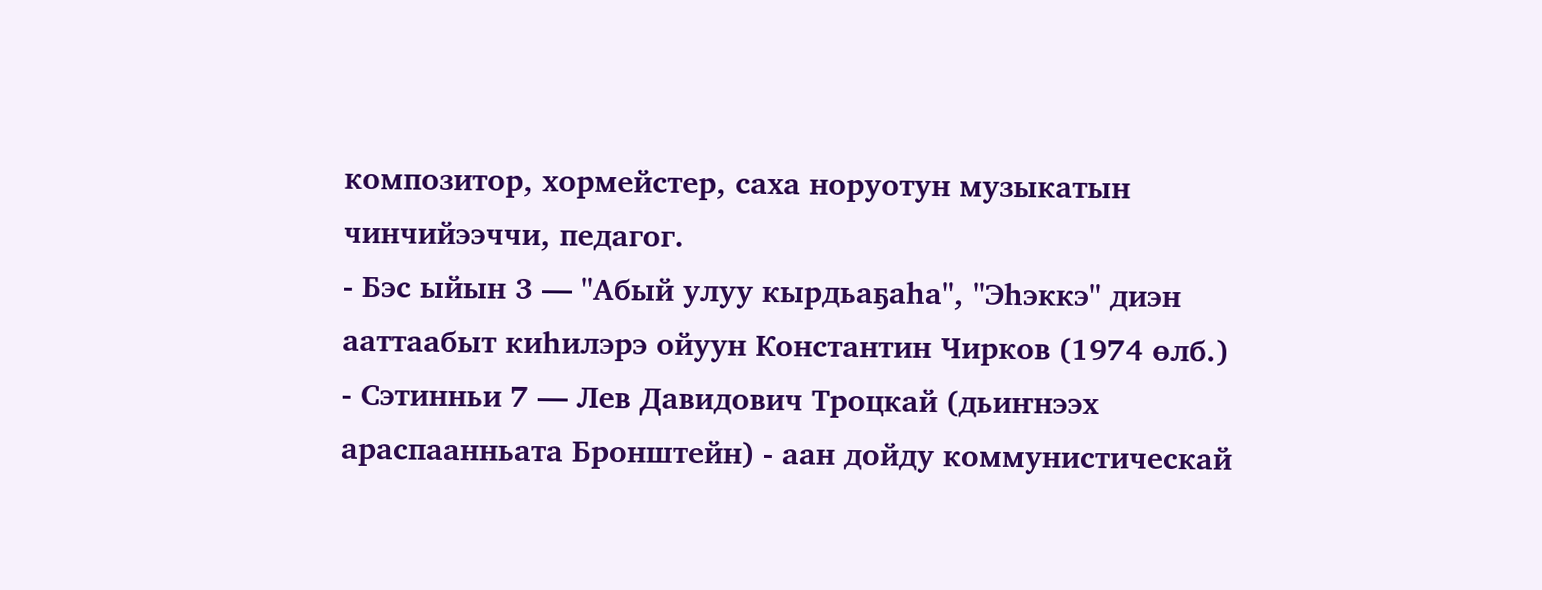композитор, хормейстер, саха норуотун музыкатын чинчийээччи, педагог.
- Бэс ыйын 3 — "Абый улуу кырдьаҕаһа", "Эһэккэ" диэн ааттаабыт киһилэрэ ойуун Константин Чирков (1974 өлб.)
- Сэтинньи 7 — Лев Давидович Троцкай (дьиҥнээх араспаанньата Бронштейн) - аан дойду коммунистическай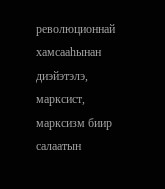революционнай хамсааһынан диэйэтэлэ, марксист, марксизм биир салаатын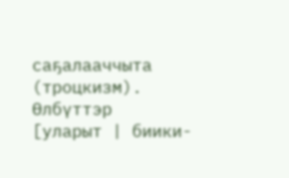саҕалааччыта (троцкизм).
Өлбүттэр
[уларыт | биики-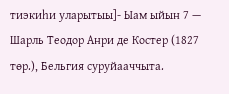тиэкиһи уларытыы]- Ыам ыйын 7 — Шарль Теодор Анри де Костер (1827 төр.), Бельгия суруйааччыта.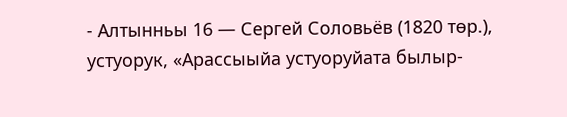- Алтынньы 16 — Сергей Соловьёв (1820 төр.), устуорук, «Арассыыйа устуоруйата былыр-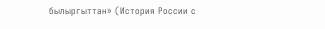былыргыттан» (История России с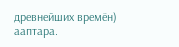древнейших времён) ааптара.